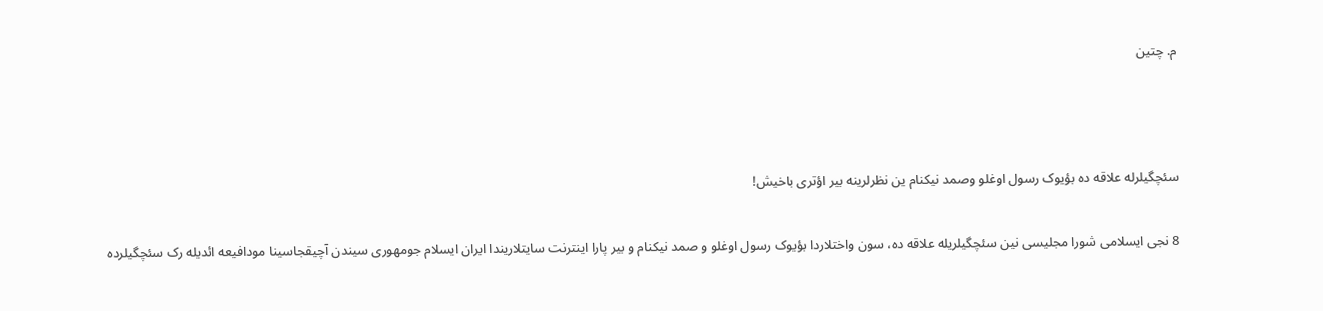م. چتین



سئچگیلرله علاقه ده بؤيوک رسول اوغلو وصمد نیکنام ین نظرلرینه بیر اؤتری باخیش!

8 نجی ايسلامی شورا مجلیسى نین سئچگیلریله علاقه ده، سون واختلاردا بؤیوک رسول اوغلو و صمد نیکنام و بير پارا اينترنت سايتلاريندا ايران ايسلام جومهورى سيندن آچيقجاسينا مودافيعه ائديله رک سئچگيلرده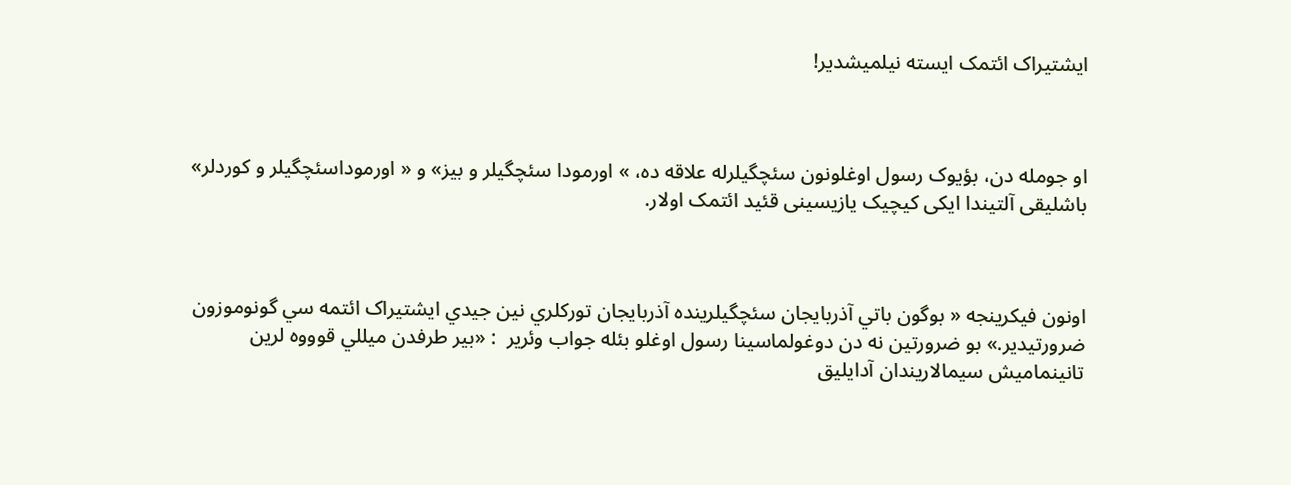ايشتيراک ائتمک ايسته نيلميشدير!



او جومله دن، بؤيوک رسول اوغلونون سئچگیلرله علاقه ده، » اورمودا سئچگیلر و بیز» و « اورموداسئچگیلر و کوردلر» باشلیقی آلتیندا ایکی کیچیک يازيسينى قئيد ائتمک اولار.



اونون فیکرینجه « بوگون باتي آذربايجان سئچگيلرينده آذربايجان تورکلري نين جيدي ايشتيراک ائتمه سي گونوموزون ضرورتيدير.» بو ضرورتين نه دن دوغولماسينا رسول اوغلو بئله جواب وئریر  : «بير طرفدن ميللي قوووه لرين تانينماميش سيمالاريندان آدايليق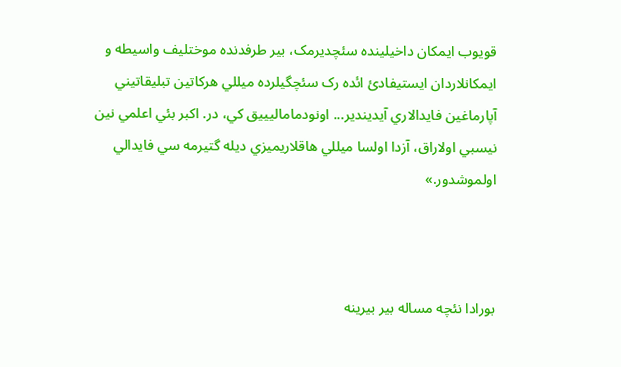قويوب ايمکان داخيلينده سئچديرمک، بير طرفدنده موختليف واسيطه و ايمکانلاردان ايستيفادئ ائده رک سئچگيلرده ميللي هرکاتين تبليقاتيني آپارماغين فايدالاري آيديندير... اونودماماليييق کي، در. اکبر بئي اعلمي نين نيسبي اولاراق، آزدا اولسا ميللي هاقلاريميزي ديله گتيرمه سي فايدالي اولموشدور.»



بورادا نئچه مساله بير بيرينه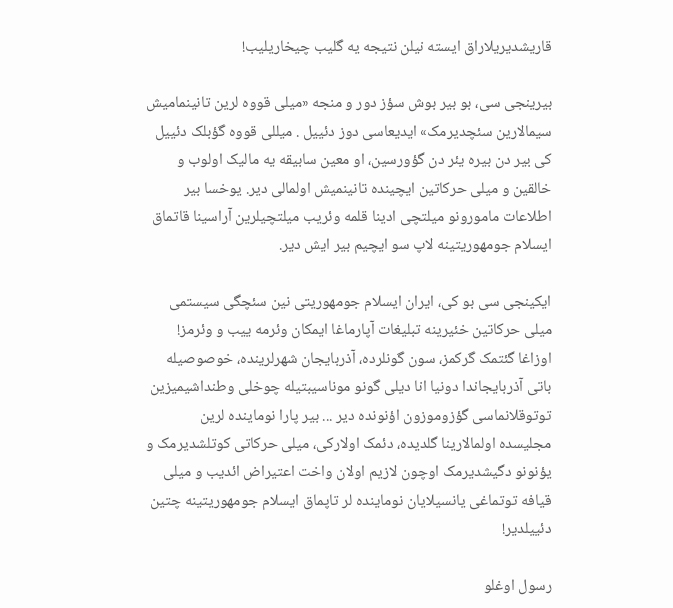قاريشديريلاراق ايسته نيلن نتيجه يه گليب چيخاريليب!

بیرینجی سی، بو بير بوش سؤز دور و منجه «ميلی قووه لرين تانینمامیش سیمالارین سئچدیرمک» ايديعاسى دوز دئييل . میللی قووه گؤبلک دئيیل کی بیر دن بيره یئر دن گؤورسین، او معین سابیقه یه مالیک اولوب و خالقين و میلی حرکاتین ایچینده تانینمیش اولمالی دیر. یوخسا بیر اطلاعات مامورونو میلتچی ادینا قلمه وئريب ميلتچيلرين آراسينا قاتماق ايسلام جومهوریتینه لاپ سو ایچیم بير ايش دیر.

ايکينجى سى بو کى، ايران ايسلام جومهوريتى نين سئچگی سيستمى ميلى حرکاتين خئيرينه تبليغات آپارماغا ايمکان وئرمه ييب و وئرمز!  اوزاغا گئتمک گرکمز، سون گونلرده، آذربايجان شهرلرينده، خوصوصيله باتى آذربايجاندا دونیا انا دیلی گونو موناسیبتیله چوخلی وطنداشيميزين توتوقلانماسى گؤزوموزون اؤنونده دير ... بير پارا نوماينده لرين مجليسده اولمالارينا گلديده، دئمک اولارکى، ميلى حرکاتى کوتلشديرمک و يؤنونو دگيشديرمک اوچون لازيم اولان واخت اعتيراض ائديب و ميلى قيافه توتماغى يانسيلايان نوماينده لر تاپماق ايسلام جومهوريتينه چتين دئييلدير!

رسول اوغلو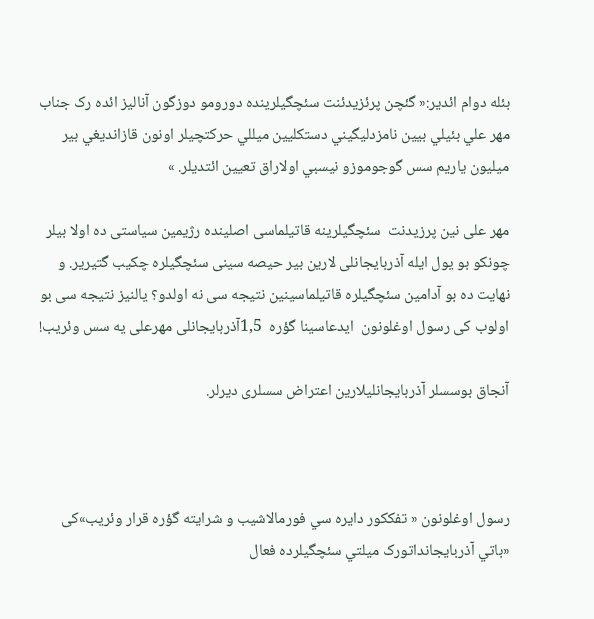بئله دوام ائدیر:« گئچن پرئزيدئنت سئچگيلرينده دورومو دوزگون آناليز ائده رک جناب مهر علي بئيلي بيين نامزدليگيني دستکليين ميللي حرکتچيلر اونون قازانديغي بير ميليون ياريم سس گوجوموزو نيسبي اولاراق تعيين ائتديلر. »

مهر علی نین پرزیدنت  سئچگیلرينه قاتیلماسی اصلينده رژیمین سیاستی ده اولا بیلر چونکو بو یول ایله آذربایجانلی لارین بیر حیصه سینی سئچگیلره چکیب گتيرير. و نهایت ده بو آدامین سئچگیلره قاتیلماسینین نتیجه سی نه اولدو؟ یالنیز نتیجه سی بو اولوب کی رسول اوغلونون  ایدعاسينا گؤره  1,5آذربایجانلی مهرعلی یه سس وئریب!

آنجاق بوسسلر آذربايجانليلارين اعتراض سسلری ديرلر.



رسول اوغلونون « تفککور دايره سي فورمالاشیب و شرايته گؤره قرار وئریب»کی «باتي آذربايجانداتورک ميلتي سئچگيلرده فعال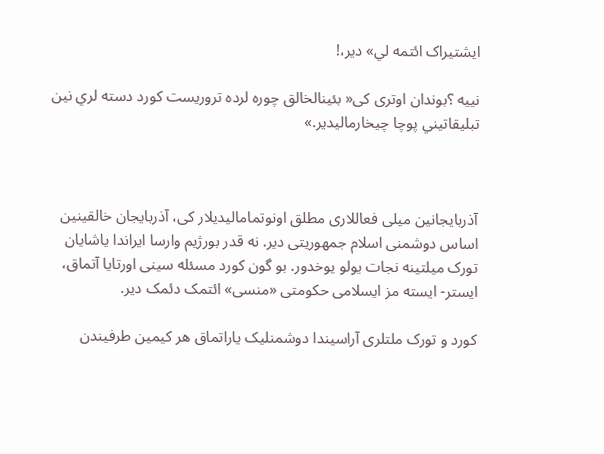ايشتيراک ائتمه لي» دیر،!

نیيه ؟بوندان اوتری کی« بئينالخالق چوره لرده تروريست کورد دسته لري نين تبليقاتيني پوچا چيخارماليدير.»



آذربایجانين میلی فعاللاری مطلق اونوتمامالیدیلار کی، آذربایجان خالقینین اساس دوشمنی اسلام جمهوریتی دیر. نه قدر بورژیم وارسا ایراندا یاشایان تورک میلتینه نجات یولو یوخدور. بو گون کورد مسئله سینی اورتایا آتماق، ایستر- ایسته مز ایسلامی حکومتی «منسی» ائتمک دئمک دیر.

کورد و تورک ملتلری آراسیندا دوشمنلیک یاراتماق هر کیمین طرفیندن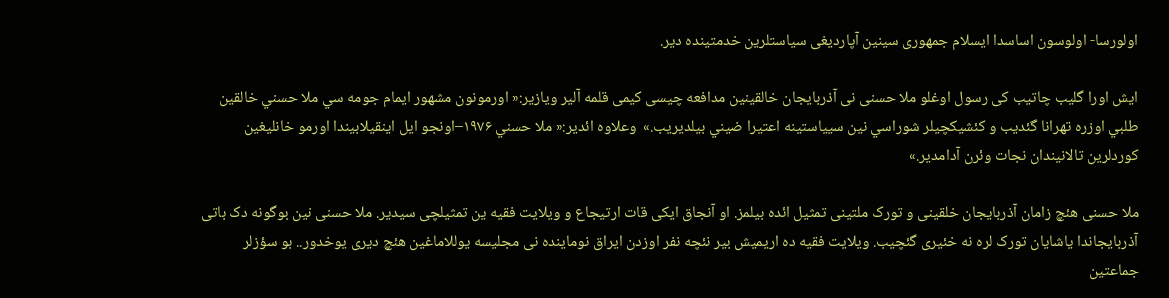اولورسا- اولوسون اساسدا ایسلام جمهوری سینین آپاردیغی سیاستلرين خدمتینده دیر.

ایش اورا گلیب چاتیب کی رسول اوغلو ملا حسنی نی آذربایجان خالقینین مدافعه چيسی کیمی قلمه آلیر ویازیر:« اورمونون مشهور ايمام جومه سي ملا حسني خالقين طلبي اوزره تهرانا گئديب و کئشيکچيلر شوراسي نين سيياستينه اعتيرا ضيني بيلديريب.»  وعلاوه ائدیر:« ملا حسني ۱۹۷۶–اونجو ايل اينقيلابيندا اورمو خانليغين کوردلرين تالانيندان نجات وئرن آدامدير.»

ملا حسنی هئچ زامان آذربایجان خلقینی و تورک ملتینی تمثیل ائده بیلمز. او آنجاق ایکی قات ارتیجاع و ويلایت فقیه ين تمثيلچی سيدير. ملا حسنی نین بوگونه دک باتی آذربایجاندا یاشایان تورک لره نه خئیری گئچیب. ويلايت فقیه ده اریمیش بير نئچه نفر اوزدن ايراق نوماینده نی مجلیسه یوللاماغین هئچ دیری یوخدور.. بو سؤزلر جماعتين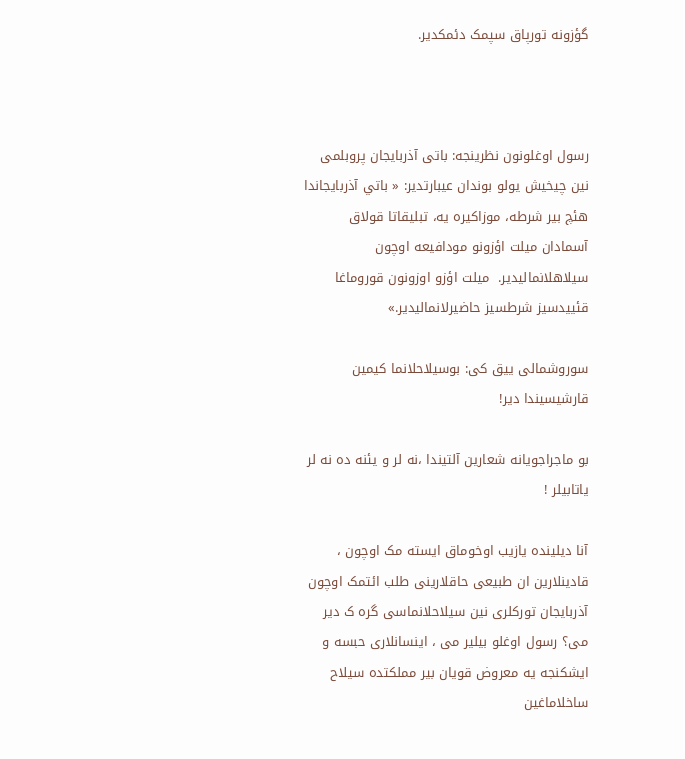گؤزونه تورپاق سپمک دئمکدير.



رسول اوغلونون نظرينجه: باتی آذربایجان پروبلمی نین چیخیش یولو بوندان عيبارتدير: « باتي آذربايجاندا هئچ بير شرطه، موزاکيره يه، تبليقاتا قولاق آسمادان ميلت اؤزونو مودافيعه اوچون سيلاهلانماليدير.  ميلت اؤزو اوزونون قوروماغا قئييدسيز شرطسيز حاضيرلانماليدير.»

سوروشمالی ييق کی: بوسیلاحلانما کیمین قارشيسيندا دیر!

بو ماجراجویانه شعارین آلتیندا ،نه لر و يئنه ده نه لر یاتابیلر !

آنا ديلينده يازيب اوخوماق ايسته مک اوچون ، قادينلارين ان طبيعى حاقلارينى طلب ائتمک اوچون آذربایجان تورکلری نین سیلاحلانماسی گره ک دیر می؟ رسول اوغلو بیلیر می ، اينسانلارى حبسه و ايشکنجه يه معروض قويان بير مملکتده سيلاح ساخلاماغين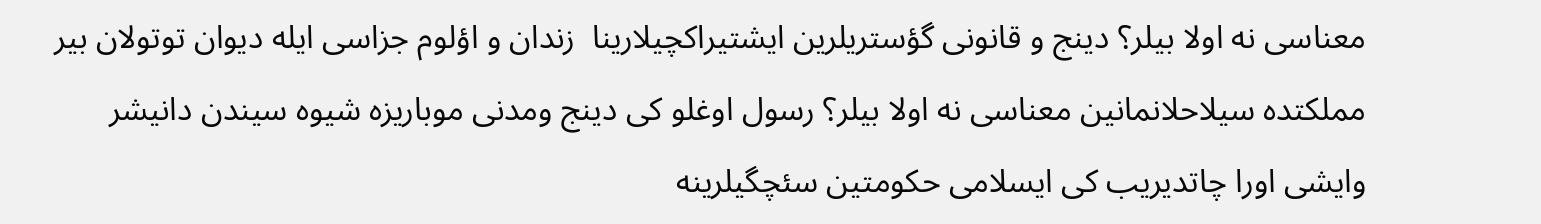معناسى نه اولا بيلر؟ دينج و قانونى گؤستريلرين ايشتيراکچيلارينا  زندان و اؤلوم جزاسى ايله ديوان توتولان بير مملکتده سيلاحلانمانین معناسى نه اولا بيلر؟ رسول اوغلو کی دینج ومدنی موباریزه شیوه سیندن دانیشر وایشی اورا چاتديريب کی ایسلامی حکومتین سئچگیلرینه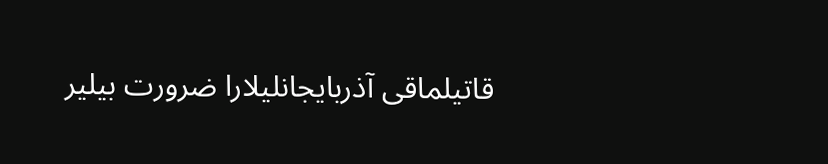قاتیلماقی آذربایجانلیلارا ضرورت بیلیر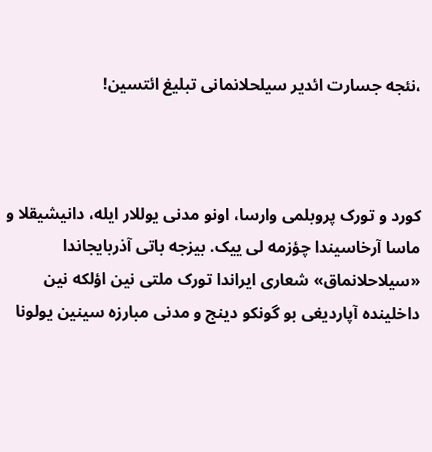،نئجه جسارت ائدیر سیلحلانمانی تبلیغ ائتسین!



کورد و تورک پروبلمى وارسا، اونو مدنى يوللار ايله، دانيشيقلا و ماسا آرخاسيندا چؤزمه لى ييک. بیزجه باتی آذربایجاندا «سیلاحلانماق» شعاری ایراندا تورک ملتی نین اؤلکه نین داخلینده آپاردیغی بو گونکو دینج و مدنی مبارزه سینین یولونا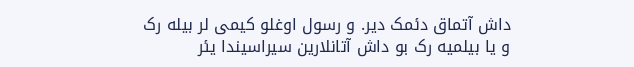داش آتماق دئمک دیر. و رسول اوغلو کیمی لر بیله رک و یا بیلمیه رک بو داش آتانلارین سیراسیندا یئر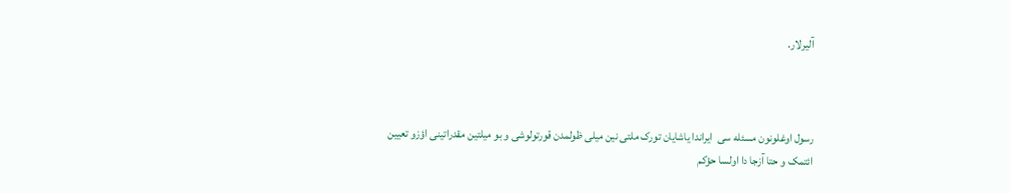آلیرلار.



رسول اوغلونون مسئله سی  ایراندا یاشایان تورک ملتی نین ميلی ظولمدن قورتولوشی و بو ميلتين مقدراتینی اؤزو تعیین ائتمک و حتا آزجا دا اولسا حؤکم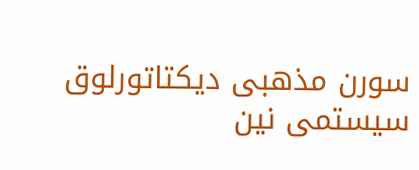سورن مذهبی دیکتاتورلوق سیستمی نین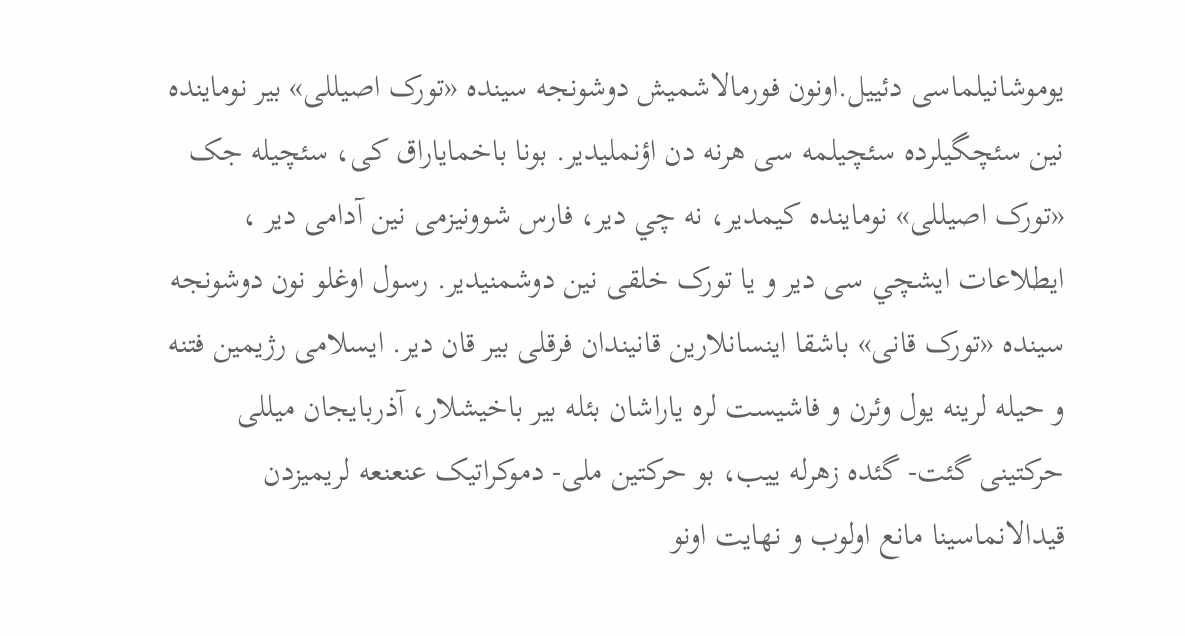یوموشانیلماسی دئيیل.اونون فورمالاشمیش دوشونجه سینده «تورک اصیللی» بیر نوماينده نین سئچگیلرده سئچیلمه سی هرنه دن اؤنمليدير. بونا باخماياراق کی، سئچيله جک  «تورک اصيللی» نوماينده کيمدير، نه چي دير، فارس شوونيزمی نين آدامی دير ، ايطلاعات ايشچي سی دير و يا تورک خلقی نين دوشمنيدير. رسول اوغلو نون دوشونجه سینده «تورک قانی» باشقا اینسانلارین قانیندان فرقلی بیر قان دیر. ایسلامی رژیمین فتنه و حیله لرینه یول وئرن و فاشیست لره یاراشان بئله بیر باخیشلار، آذربایجان میللی حرکتینی گئت- گئده زهرله ییب، بو حرکتین ملی- دموکراتیک عنعنعه لریمیزدن قیدالانماسینا مانع اولوب و نهایت اونو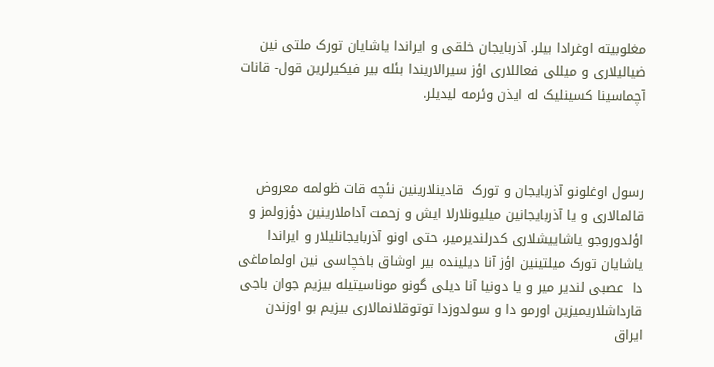مغلوبیته اوغرادا بیلر. آذربایجان خلقی و ایراندا یاشایان تورک ملتی نین ضیالیلاری و میللی فعاللاری اؤز سیرالاریندا بئله بیر فیکیرلرین قول- قانات آچماسینا کسینلیک له ايذن وئرمه لیدیلر.



رسول اوغلونو آذربایجان و تورک  قادینلارینين نئچه قات ظولمه معروض قالمالاری و یا آذربایجانین ميليونلارلا ایش و زحمت آداملارینین دؤزولمز و اؤلدوروجو یاشایيشلاری کدرلندیرمیر، حتی اونو آذربایجانلیلار و ایراندا یاشایان تورک میلتینین اؤز آنا دیلینده بیر اوشاق باخچاسی نین اولماماغی دا  عصبی لندیر میر و یا دونیا آنا دیلی گونو موناسیتیله بیزیم جوان باجی قارداشلاریمیزین اورمو دا و سولدوزدا توتوقلانمالاری بیزیم بو اوزندن ایراق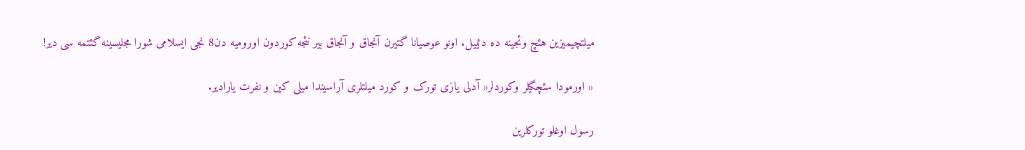میلتچیمیزین هئچ وئجینه ده دئييل. اونو عوصیانا گتیرن آنجاق و آنجاق بیر نئجه کوردون اورومیه دن8 نجی ايسلامی شورا مجلیسینه گئتمه سی دیر!

« اورمودا سئچگیلر وکوردلر« آدلی يازی تورک و کورد میلتلری آراسیندا ميلی کین و نفرت يارادیر.

رسول اوغلو تورکلرین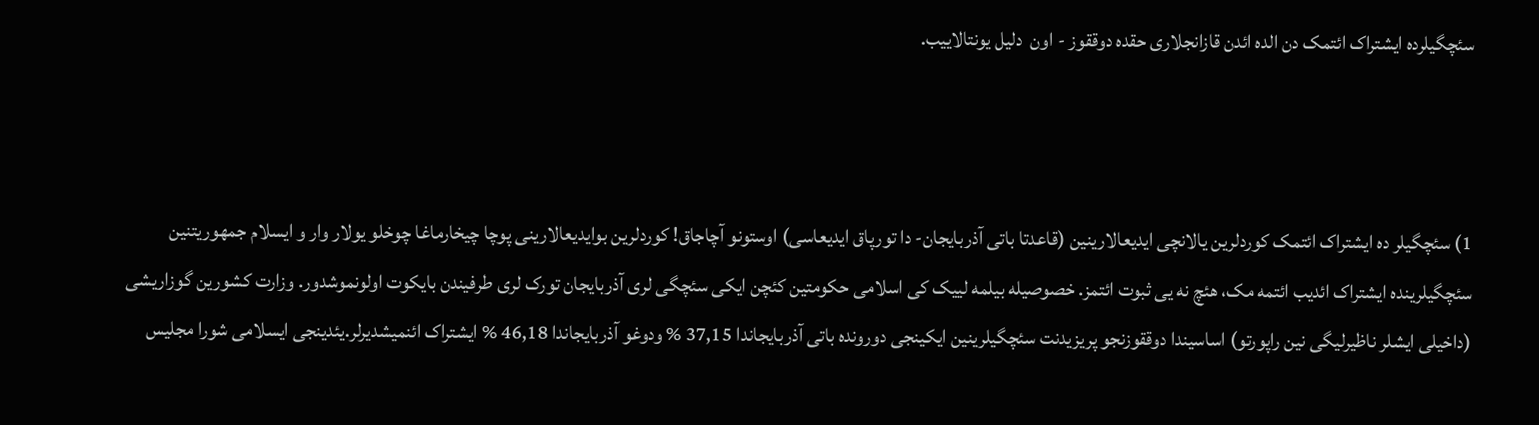سئچگیلرده ایشتراک ائتمک دن الده ائدن قازانجلاری حقده دوققوز - اون  دلیل یونتالاییب.



1) سئچگیلر ده ایشتراک ائتمک کوردلرین یالانچی ایديعالارینین (قاعدتا باتی آذربایجان- دا تورپاق ایديعاسی) اوستونو آچاجاق! کوردلرين بوایديعالارينی پوچا چیخارماغا چوخلو یولار وار و ايسلام جمهوریتنین سئچگیلرینده ایشتراک ائدیب ائتمه مک، هئچ نه یی ثبوت ائتمز. خصوصیله بیلمه لییک کی اسلامی حکومتین کئچن ایکی سئچگی لری آذربایجان تورک لری طرفیندن بایکوت اولونموشدور. وزارت کشورین گوزاریشی (داخيلی ايشلر ناظيرليگی نين راپورتو) اساسیندا دوققوزنجو پریزیدنت سئچگیلرینین ایکینجی دورونده باتی آذربایجاندا 37,15 % ودوغو آذربایجاندا 46,18 % ایشتراک ائنمیشدیرلر.یئدینجی ایسلامی شورا مجلیس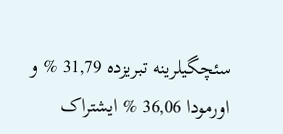سئچگیلرینه تبریزده 31,79 % و اورمودا 36,06 % ایشتراک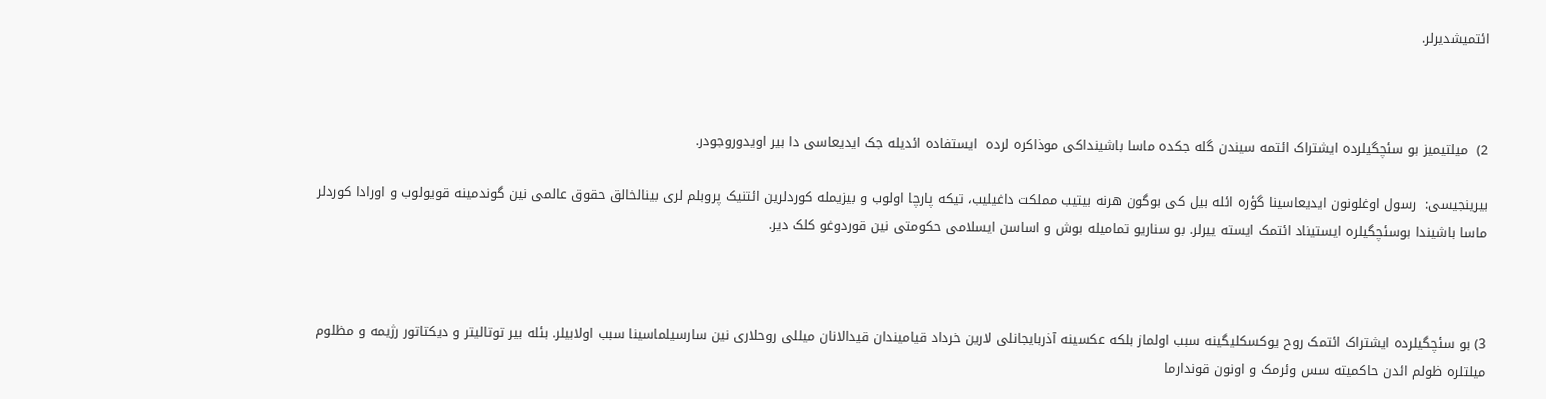ائتمیشدیرلر.



2)  ميلتيميز بو سئچگیلرده ایشتراک ائتمه سيندن گله جکده ماسا باشینداکی موذاکره لرده  ایستفاده ائديله جک ایدیعاسی دا بیر اویدوروجودر.

بیرینجیسی:  رسول اوغلونون ایدیعاسینا گؤره ائله بيل کی بوگون هرنه بیتیب مملکت داغيلیب، تیکه پارچا اولوب و بیزيمله کوردلرین ائتنیک پروبلم لری بینالخالق حقوق عالمی نين گوندمينه قويولوب و اورادا کوردلر ماسا باشیندا بوسئچگيلره ایستیناد ائتمک ايسته ييرلر. بو سناریو تماميله بوش و اساسن ایسلامی حکومتی نین قوردوغو کلک دیر.



3) بو سئچگیلرده ایشتراک ائتمک روح یوکسکلیگینه سبب اولماز بلکه عکسینه آذربایجانلی لارین خرداد قیامیندان قیدالانان میللی روحلاری نین سارسیلماسینا سبب اولابيلر. بئله بیر توتالیتر و دیکتاتور رژیمه و مظلوم میلتلره ظولم ائدن حاکمیته سس وئرمک و اونون قوندارما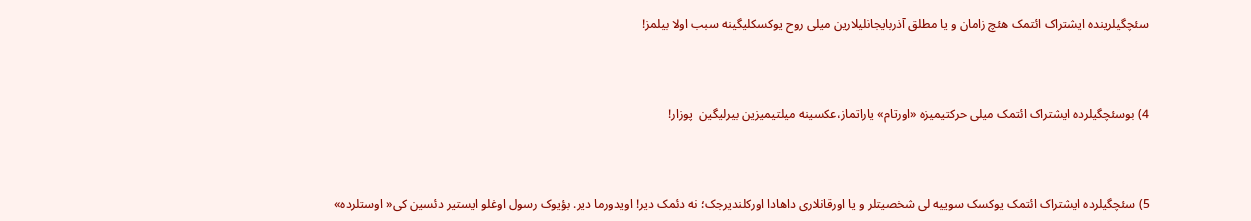سئچگیلرينده ایشتراک ائتمک هئچ زامان و یا مطلق آذربایجانلیلارين ميلی روح یوکسکلیگينه سبب اولا بيلمز!



4) بوسئچگیلرده ایشتراک ائتمک ميلی حرکتیمیزه «اورتام» ياراتماز،عکسینه میلتیمیزین بیرلیگین  پوزار!



5) سئچگیلرده ایشتراک ائتمک یوکسک سوییه لی شخصیتلر و یا اورقانلاری داهادا اورکلندیرجک؛ نه دئمک دیر! اویدورما دیر. بؤيوک رسول اوغلو ایستیر دئسین کی« اوستلرده»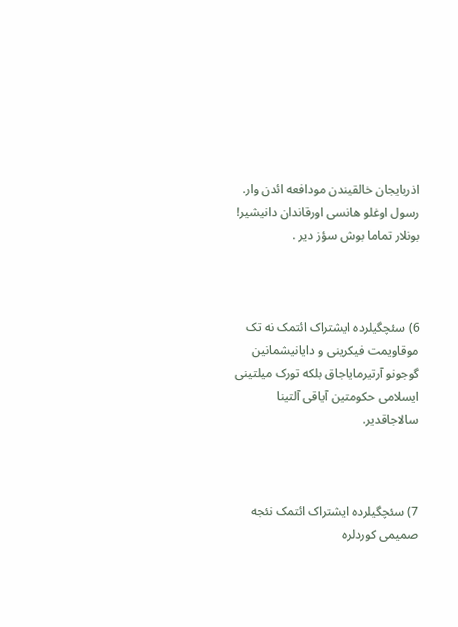اذربایجان خالقیندن مودافعه ائدن وار. رسول اوغلو هانسی اورقاندان دانیشیر! بونلار تماما بوش سؤز دیر .



6) سئچگیلرده ایشتراک ائتمک نه تک موقاويمت فیکرینی و دايانيشمانين گوجونو آرتیرماياجاق بلکه تورک میلتینی ایسلامی حکومتین آیاقی آلتينا سالاجاقدير.



7) سئچگیلرده ایشتراک ائتمک نئجه صمیمی کوردلره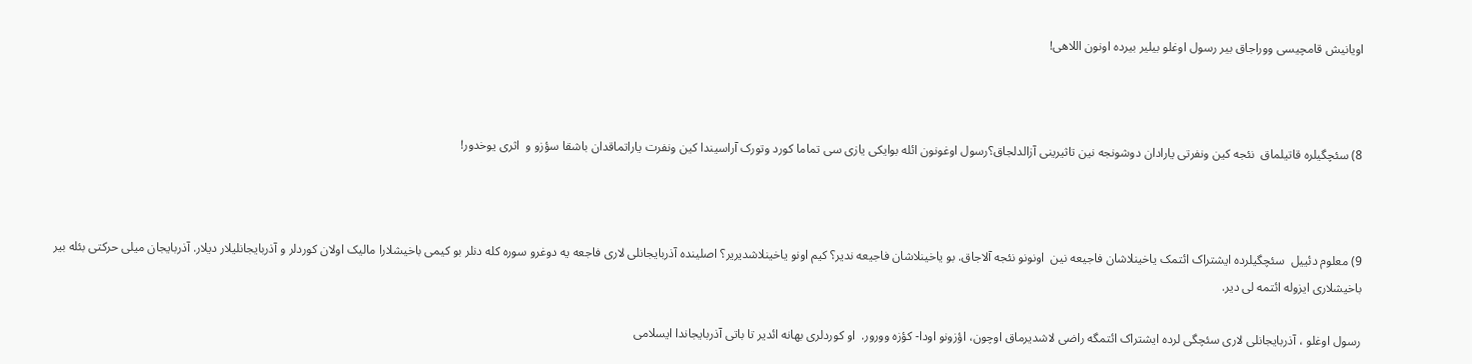اویانیش قامچیسی ووراجاق بیر رسول اوغلو بیلیر بیرده اونون اللاهی!



8) سئچگیلره قاتیلماق  نئجه کین ونفرتی یارادان دوشونجه نین تاثیرینی آزالدلجاق؟رسول اوغونون ائله بوایکی یازی سی تماما کورد وتورک آراسیندا کین ونفرت یاراتماقدان باشقا سؤزو و  اثری یوخدور!



9) معلوم دئيیل  سئچگیلرده ایشتراک ائتمک یاخینلاشان فاجيعه نین  اونونو نئجه آلاجاق. بو یاخینلاشان فاجيعه ندیر؟ کیم اونو یاخینلاشدیریر؟ اصلینده آذربایجانلی لاری فاجعه یه دوغرو سوره کله دنلر بو کیمی باخیشلارا مالیک اولان کوردلر و آذربایجانلیلار دیلار. آذربایجان ميلی حرکتی بئله بیر باخیشلاری ایزوله ائتمه لی دیر.

رسول اوغلو ، آذربایجانلی لاری سئچگی لرده ایشتراک ائتمگه راضی لاشدیرماق اوچون، اؤزونو اودا- کؤزه وورور.  او کوردلری بهانه ائدیر تا باتی آذربایجاندا ایسلامی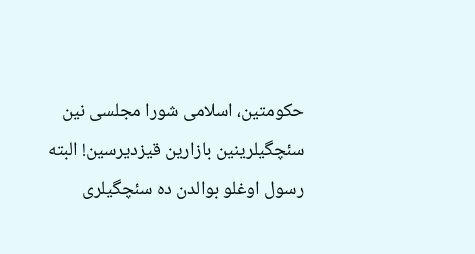حکومتین، اسلامی شورا مجلسی نین سئچگیلرینین بازارین قیزدیرسین! البته رسول اوغلو بوالدن ده سئچگیلری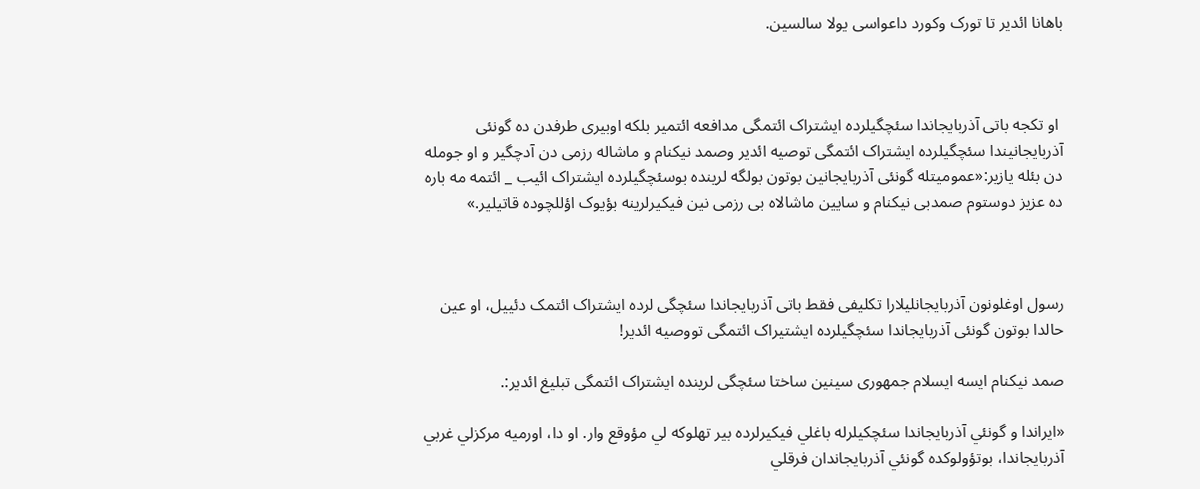باهانا ائدیر تا تورک وکورد داعواسی یولا سالسین.



 او تکجه باتی آذربایجاندا سئچگیلرده ایشتراک ائتمگی مدافعه ائتمیر بلکه اوبیری طرفدن ده گونئی آذربایجانیندا سئچگیلرده ایشتراک ائتمگی توصیه ائدیر وصمد نیکنام و ماشاله رزمی دن آدچگیر و او جومله دن بئله يازير:«عمومیتله گونئی آذربایجانین بوتون بولگه لرینده بوسئچگیلرده ایشتراک ائیب _ ائتمه مه باره ده عزیز دوستوم صمدبی نیکنام و سایین ماشالاه بی رزمی نین فیکیرلرینه بؤيوک اؤللچوده قاتیلیر.»



رسول اوغلونون آذربایجانلیلارا تکلیفی فقط باتی آذربایجاندا سئچگی لرده ایشتراک ائتمک دئییل، او عین حالدا بوتون گونئی آذربایجاندا سئچگیلرده ایشتيراک ائتمگی تووصيه ائدير!

صمد نیکنام ایسه ایسلام جمهوری سینین ساختا سئچگی لرینده ایشتراک ائتمگی تبلیغ ائدیر:.

«ايراندا و گونئي آذربايجاندا سئچکيلرله باغلي فيکيرلرده بير تهلوکه لي مؤوقع وار. او دا، اورميه مرکزلي غربي آذربايجاندا، بوتؤولوکده گونئي آذربايجاندان فرقلي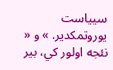سيياست يوروتمکدير. » و « نئجه اولور کي، بير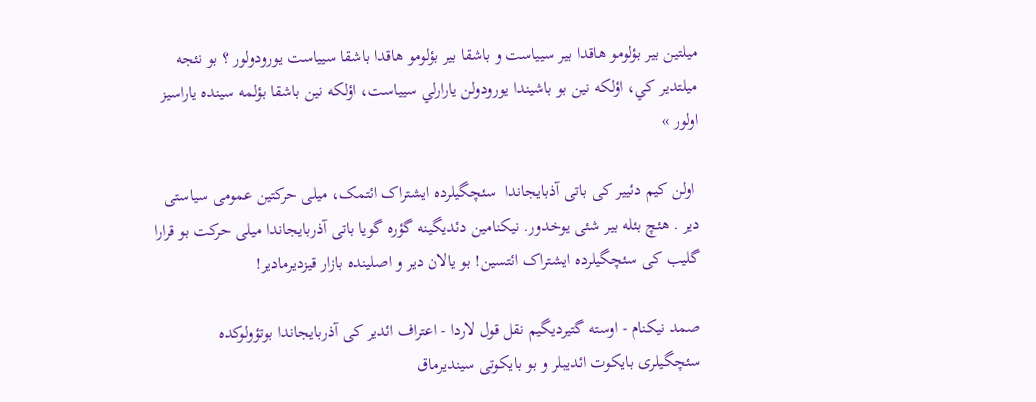ميلتين بير بؤلومو هاقدا بير سيياست و باشقا بير بؤلومو هاقدا باشقا سيياست يورودولور ؟ بو نئجه ميلتدير کي، اؤلکه نين بو باشيندا يورودولن يارارلي سيياست، اؤلکه نين باشقا بؤلمه سينده ياراسيز اولور »

 اولن کیم دئيیر کی باتی آذبایجاندا  سئچگیلرده ایشتراک ائتمک، ميلی حرکتین عمومی سیاستی دیر . هئچ بئله بیر شئی یوخدور. نيکنامين دئديگينه گؤره گويا باتی آذربایجاندا ميلی حرکت بو قرارا گلیب کی سئچگیلرده ایشتراک ائتسین! بو یالان دیر و اصلینده بازار قیزدیرمادیر!

صمد نیکنام - اوسته گتیردیگیم نقل قول لاردا - اعتراف ائدیر کی آذربایجاندا بوتؤولوکده سئچگيلری بایکوت ائديبلر و بو بایکوتی سیندیرماق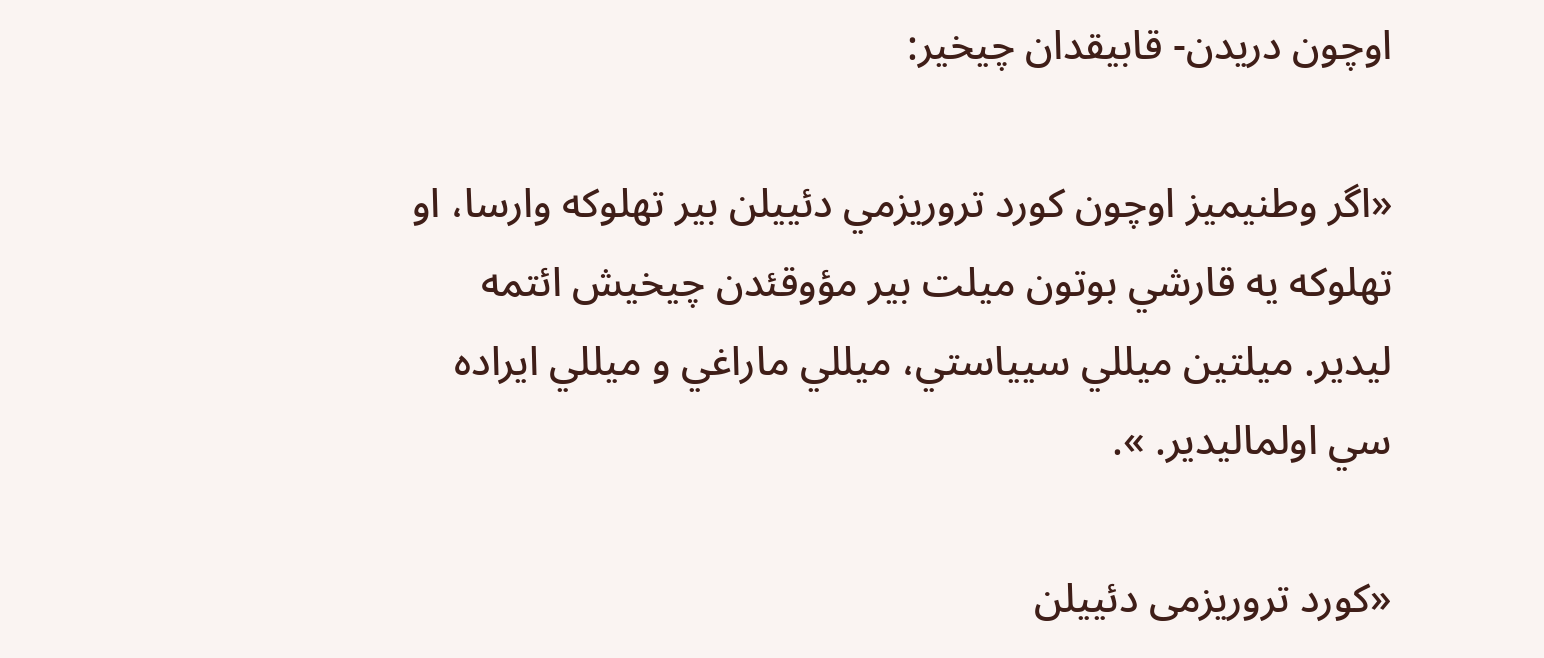اوچون دريدن- قابيقدان چيخير:

«اگر وطنيميز اوچون کورد تروريزمي دئييلن بير تهلوکه وارسا، او تهلوکه يه قارشي بوتون ميلت بير مؤوقئدن چيخيش ائتمه ليدير. ميلتين ميللي سيياستي، ميللي ماراغي و ميللي ايراده سي اولماليدير. ».

«کورد تروریزمی دئییلن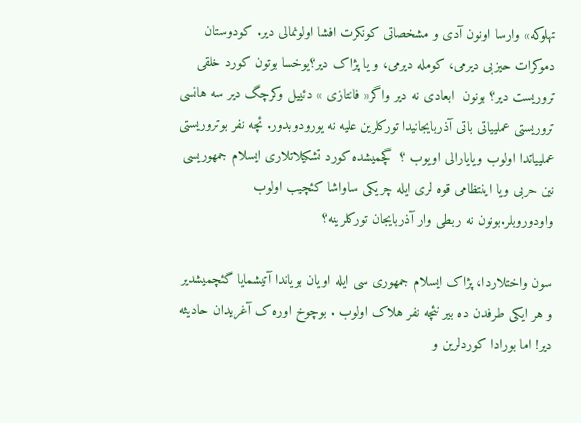تهلوکه» وارسا اونون آدی و مشخصاتی کونکرت افشا اولونمالی دیر. کودوستان دموکرات حیزبی دیرمی، کومله دیرمی، و یا پژاک دیر؟یوخسا بوتون کورد خلقی تروریست دیر؟ بونون  ابعادی نه دیر واگر« فانتازی » دئييل وکرچگ دیر سه هانسی تروریستی عملییاتی باتی آذربایجانیدا تورکلرین علیه نه یورودوبدور. ئچه نفر بوتروریستی عملییاتدا اولوب ویایارالی اویوب ؟  گچمیشده کورد تشکیلاتلاری ایسلام جمهوریسی نین حربی ویا اینتظامی قوه لری ایله چریکی ساواشا کئچیب اولوب واودوروبلر.بونون نه ربطی وار آذربایجان تورکلرینه؟

سون واختلاردا، پژاک ایسلام جمهوری سی ایله اویان بویاندا آتیشمایا گئچمیشدير و هر ايکی طرفدن ده بیر نئچه نفر هلاک اولوب . بوچوخ اوره ک آغریدان حادیثه دیر! اما بورادا کوردلرین و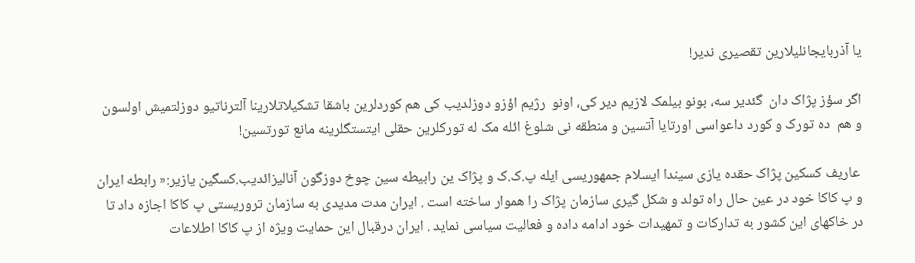یا آذربایجانلیلارین تقصیری ندیر!

اگر سؤز پژاک دان  گئدیر سه، بونو بیلمک لازیم دیر کی، اونو  رژیم اؤزو دوزلدیب کی هم کوردلرین باشقا تشکیلاتلارینا آلترناتیو دوزلتمیش اولسون و هم  ده تورک و کورد داعواسی اورتایا آتسین و منطقه نی شلوغ ائله مک له تورکلرین حقلی ایتستگلرینه مانع تورتسین!

 عاریف کسکین پژاک حقده یازی سیندا ایسلام جمهوریسی ایله پ.ک.ک و پژاک ین رابیطه سین چوخ دوزگون آنالیزائدیب.کسگین یازیر:« رابطه ایران و پ کاکا خود در عین حال راه تولد و شکل گیری سازمان پژاک را هموار ساخته است . ایران مدت مدیدی به سازمان تروریستی پ کاکا اجازه داد تا در خاکهای این کشور به تدارکات و تمهیدات خود ادامه داده و فعالیت سیاسی نماید . ایران درقبال این حمایت ویژه از پ کاکا اطلاعات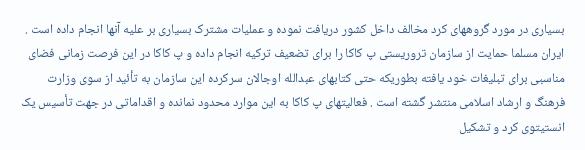بسیاری در مورد گروههای کرد مخالف داخل کشور دریافت نموده و عملیات مشترک بسیاری بر علیه آنها انجام داده است . ایران مسلما حمایت از سازمان تروریستی پ کاکا را برای تضعیف ترکیه انجام داده و پ کاکا در این فرصت زمانی فضای مناسبی برای تبلیغات خود یافته بطوریکه حتی کتابهای عبدالله اوجالان سرکرده این سازمان به تأئید از سوی وزارت فرهنگ و ارشاد اسلامی منتشر گشته است . فعالیتهای پ کاکا به این موارد محدود نمانده و اقداماتی در جهت تأسیس یک انستیتوی کرد و تشکیل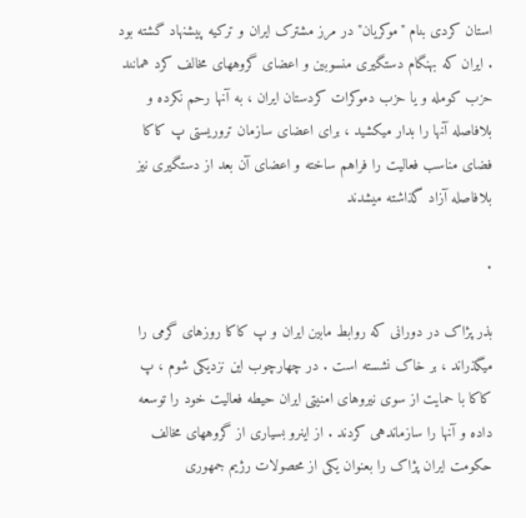استان کردی بنام "موکریان" در مرز مشترک ایران و ترکیه پیشنهاد گشته بود . ایران که بهنگام دستگیری منسوبین و اعضای گروههای مخالف کرد همانند حزب کومله و یا حزب دموکرات کردستان ایران ، به آنها رحم نکرده و بلافاصله آنها را بدار میکشید ، برای اعضای سازمان تروریستی پ کاکا فضای مناسب فعالیت را فراهم ساخته و اعضای آن بعد از دستگیری نیز بلافاصله آزاد گذاشته میشدند

.

بذر پژاک در دورانی که روابط مابین ایران و پ کاکا روزهای گرمی را میگذراند ، بر خاک نشسته است . در چهارچوب این نزدیکی شوم ، پ کاکا با حمایت از سوی نیروهای امنیتی ایران حیطه فعالیت خود را توسعه داده و آنها را سازماندهی کردند . از اینرو بسیاری از گروههای مخالف حکومت ایران پژاک را بعنوان یکی از محصولات رژیم جمهوری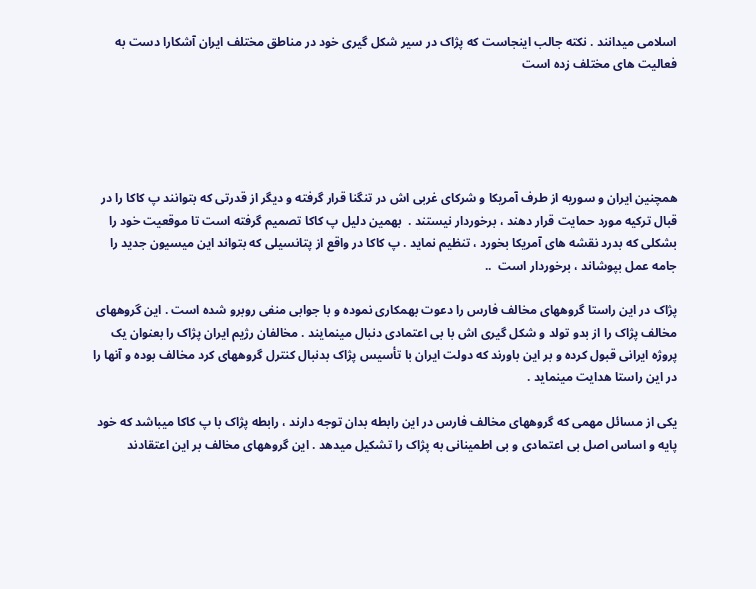اسلامی میدانند . نکته جالب اینجاست که پژاک در سیر شکل گیری خود در مناطق مختلف ایران آشکارا دست به فعالیت های مختلف زده است





همچنین ایران و سوریه از طرف آمریکا و شرکای غربی اش در تنگنا قرار گرفته و دیگر از قدرتی که بتوانند پ کاکا را در قبال ترکیه مورد حمایت قرار دهند ، برخوردار نیستند .  بهمین دلیل پ کاکا تصمیم گرفته است تا موقعیت خود را بشکلی که بدرد نقشه های آمریکا بخورد ، تنظیم نماید . پ کاکا در واقع از پتانسیلی که بتواند این میسیون جدید را جامه عمل بپوشاند ، برخوردار است  ..

پژاک در این راستا گروههای مخالف فارس را دعوت بهمکاری نموده و با جوابی منفی روبرو شده است . این گروههای مخالف پژاک را از بدو تولد و شکل گیری اش با بی اعتمادی دنبال مینمایند . مخالفان رژیم ایران پژاک را بعنوان یک پروژه ایرانی قبول کرده و بر این باورند که دولت ایران با تأسیس پژاک بدنبال کنترل گروههای کرد مخالف بوده و آنها را در این راستا هدایت مینماید .

یکی از مسائل مهمی که گروههای مخالف فارس در این رابطه بدان توجه دارند ، رابطه پژاک با پ کاکا میباشد که خود پایه و اساس اصل بی اعتمادی و بی اطمینانی به پژاک را تشکیل میدهد . این گروههای مخالف بر این اعتقادند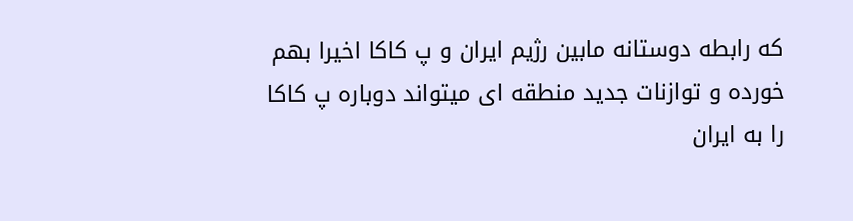که رابطه دوستانه مابین رژیم ایران و پ کاکا اخیرا بهم خورده و توازنات جدید منطقه ای میتواند دوباره پ کاکا را به ایران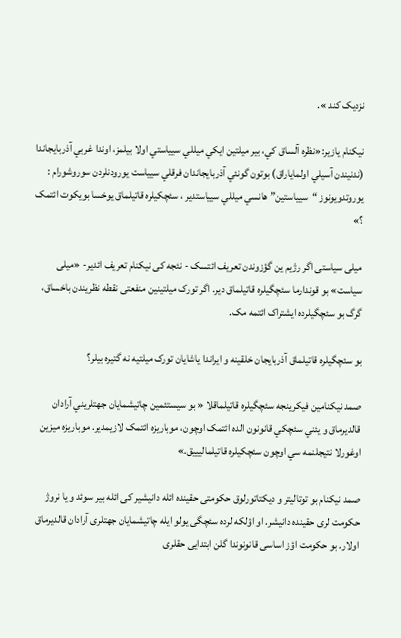نزدیک کند ».

نیکنام یازیر:«نظره آلساق کي، بير ميلتين ايکي ميللي سيياستي اولا بيلمز، اوندا غربي آذربايجاندا (ندنيندن آسيلي اولماياراق) بوتون گونئي آذربايجاندان فرقلي سيياست يورودنلردن سوروشورام : يوروتدويونوز “سيياستين” هانسي ميللي سيياستدير ، سئچکيلره قاتيلماق يوخسا بويکوت ائتمک ؟»

ميلی سیاستی اگر رژیم ین گؤزوندن تعریف ائتسک - نئجه کی نیکنام تعریف ائدیر- «ميلی سیاست» بو قوندارما سئچگیلره قاتیلماق دیر. اگر تورک میلتینین منفعتی نقطه نظریندن باخساق، گرگ بو سئچگیلرده ایشتراک ائتمه مک.

بو سئچگیلره قاتیلماق آذربایجان خلقینه و ایراندا یاشایان تورک میلتیه نه گتیره بیلر؟

صمد نیکنامين فیکرینجه سئچگیلره قاتیلماقلا « بو سيستئمين چاتيشمايان جهتلريني آرادان قالديرماق و يئني سئچکي قانونون الده ائتمک اوچون، موباريزه ائتمک لازيمدير. موباريزه ميزين اوغورلا نتيجلنمه سي اوچون سئچکيلره قاتيلماليييق.»

صمد نیکنام بو توتالیتر و دیکتاتورلوق حکومتی حقینده ائله دانیشیر کی ائله بیر سوئد و یا نروژ حکومت لری حقينده دانیشر. او اؤلکه لرده سئچگی یولو ایله چاتیشمایان جهتلری آرادان قالدیرماق اولار. بو حکومت اؤز اساسی قانونوندا گلن ابتدایی حقلری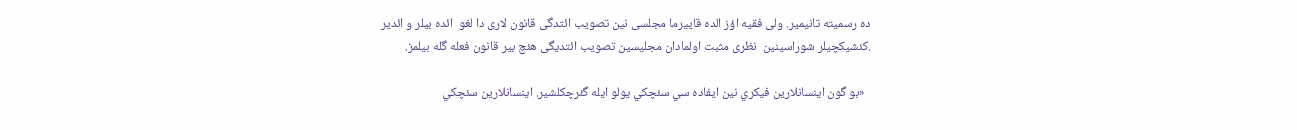ده رسمیته تانیمیر. ولی فقیه اؤز الده قاييرما مجلسی نين تصویب ائتدگی قانون لاری دا لغو  ائده بیلر و ائدیر .کئشیکچیلر شوراسینین  نظری مثبت اولمادان مجلیسین تصویب ائتدیگی هئچ بیر قانون فعله گله بیلمز.

  «بو گون اينسانلارين فيکري نين ايفاده سي سئچکي يولو ايله گئرچکلشير. اينسانلارين سئچکي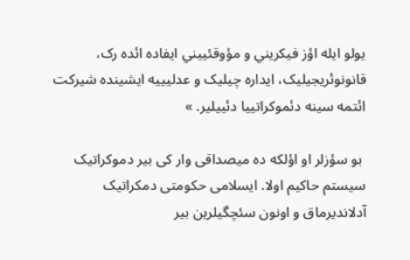يولو ايله اؤز فيکريني و مؤوقئييني ايفاده ائده رک، قانونوئريجيليک، ايداره چيليک و عدليييه ايشينده شيرکت ائتمه سينه دئموکراتييا دئييلير. »

 بو سؤزلر او اؤلکه ده میصداقی وار کی بیر دموکراتیک سیستم حاکیم اولا. ایسلامی حکومتی دمکراتیک آدلاندیرماق و اونون سئچگیلرین بیر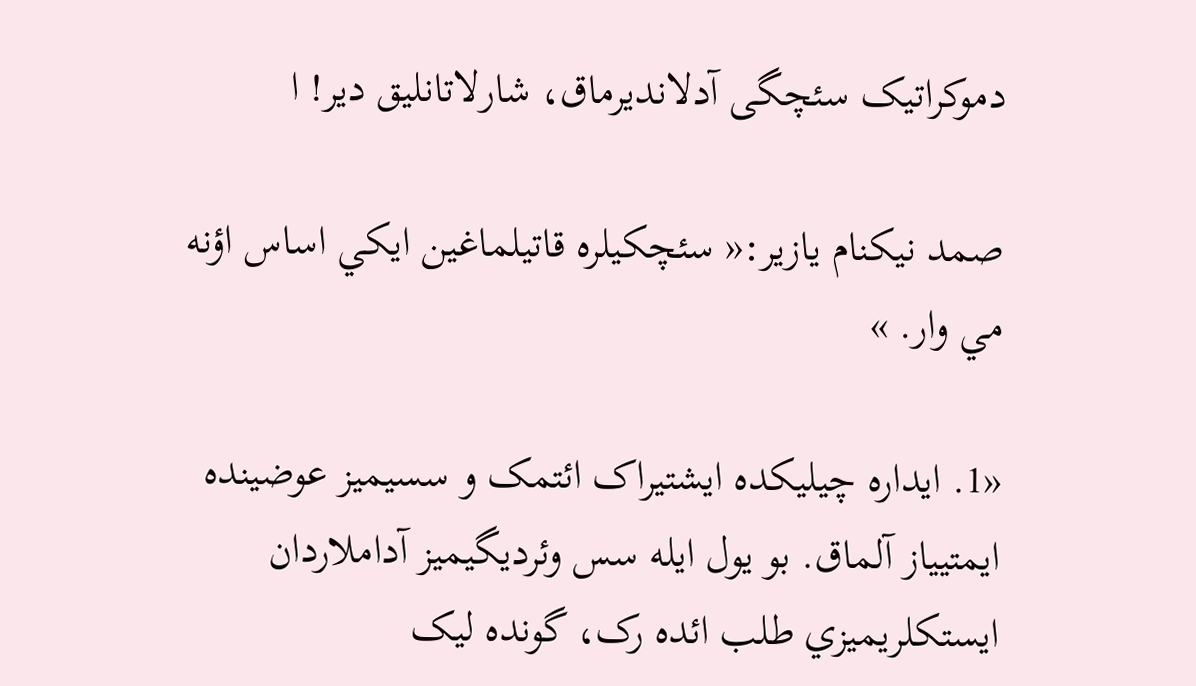دموکراتیک سئچگی آدلاندیرماق، شارلاتانلیق دیر! ا

صمد نیکنام یازیر:« سئچکيلره قاتيلماغين ايکي اساس اؤنه مي وار. »

«1. ايداره چيليکده ايشتيراک ائتمک و سسيميز عوضينده ايمتيياز آلماق. بو يول ايله سس وئرديگيميز آداملاردان ايستکلريميزي طلب ائده رک، گونده ليک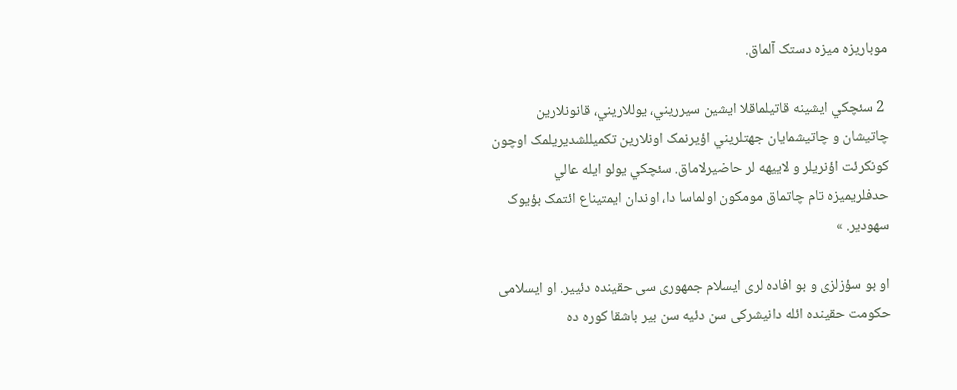موباريزه ميزه دستک آلماق.

 2 سئچکي ايشينه قاتيلماقلا ايشين سيرريني، يوللاريني، قانونلارين چاتيشان و چاتيشمايان جهتلريني اؤيرنمک اونلارين تکميللشديريلمک اوچون کونکرئت اؤنريلر و لاييهه لر حاضيرلاماق. سئچکي يولو ايله عالي حدفلريميزه تام چاتماق مومکون اولماسا دا، اوندان ايمتيناع ائتمک بؤيوک سهودير. »

او بو سؤزلزی و بو افاده لری ایسلام جمهوری سی حقینده دئییر. او ایسلامی حکومت حقینده ائله دانیشرکی سن دئیه سن بیر باشقا کوره ده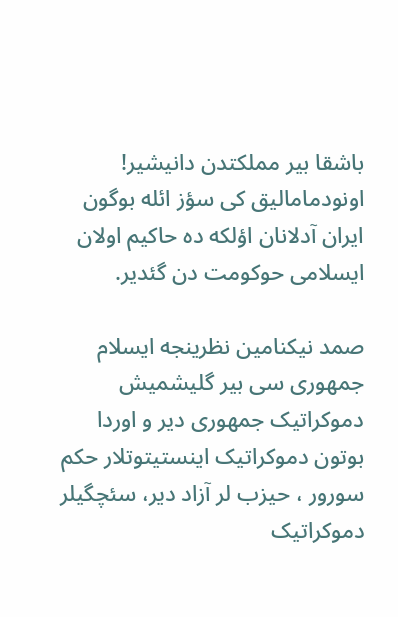باشقا بیر مملکتدن دانیشیر! اونودمامالیق کی سؤز ائله بوگون ایران آدلانان اؤلکه ده حاکيم اولان  ایسلامی حوکومت دن گئدیر.

صمد نیکنامین نظرينجه ایسلام جمهوری سی بیر گلیشمیش دموکراتیک جمهوری دير و اوردا بوتون دموکراتیک اینستیتوتلار حکم سورور ، حیزب لر آزاد دیر، سئچگیلر دموکراتیک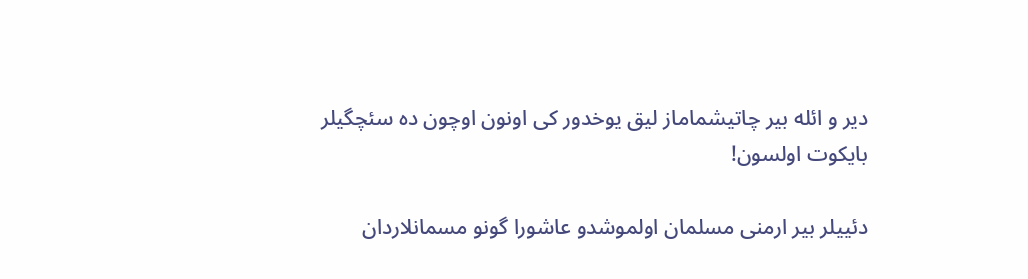دیر و ائله بیر چاتیشماماز لیق یوخدور کی اونون اوچون ده سئچگیلر بایکوت اولسون!

دئییلر بیر ارمنی مسلمان اولموشدو عاشورا گونو مسمانلاردان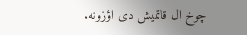چوخ ال قاتمیش دی اؤزونه.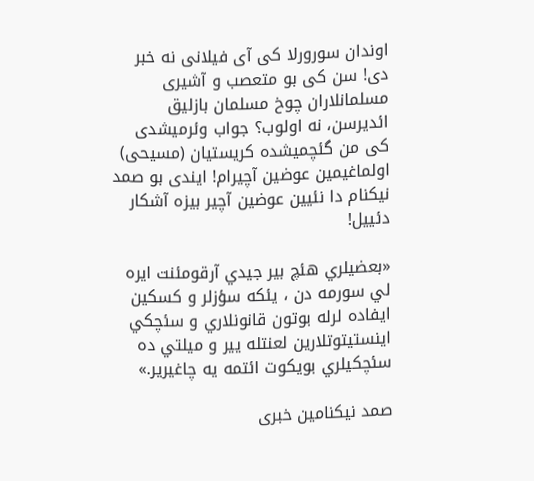اوندان سورورلا کی آی فیلانی نه خبر دی! سن کی بو متعصب و آشیری مسلمانلاران چوخ مسلمان بازلیق ائدیرسن، نه اولوب؟ جواب وئرمیشدی کی من گئچمیشده کریستيان (مسیحی) اولماغیمین عوضین آچیرام! ایندی بو صمد نیکنام دا نئیین عوضین آچیر بیزه آشکار دئییل!

«بعضيلري هئچ بير جيدي آرقومئنت ايره لي سورمه دن ، يئکه سؤزلر و کسکين ايفاده لرله بوتون قانونلاري و سئچکي اينستيتوتلارين لعنتله يير و ميلتي ده سئچکيلري بويکوت ائتمه يه چاغيرير.»

صمد نیکنامین خبری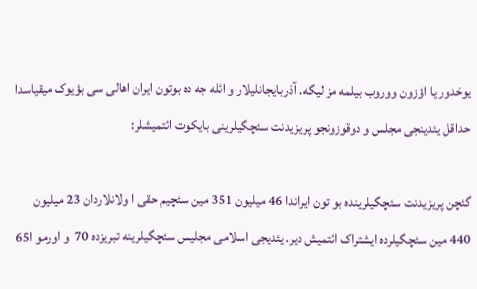یوخدور یا اؤزون ووروب بیلمه مز لیگه. آذربایجانلیلار و ائله جه ده بوتون ایران اهالی سی بؤیوک میقیاسدا حداقل یئدینجی مجلس و دوقوزونجو پریزیدنت سئچگیلرینی بایکوت ائتمیشلر:

گئچن پریزیدنت سئچگیلرینده بو تون ایراندا 46 میلیون 351 مین سئچیم حقی ا ولانلاردان 23 میلیون 440 مین سئچگیلرده ایشتراک ائتمیش دیر. یئدیجی اسلامی مجلیس سئچگیلرینه تبریزده 70  و اورمو ا65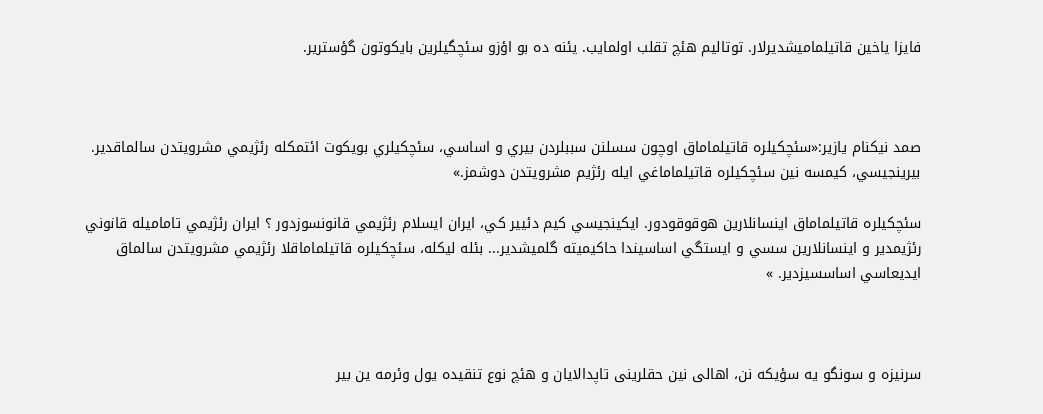فایزا یاخین قاتیلمامیشدیرلار. توتالیم هئچ تقلب اولمایب. یئنه ده بو اؤزو سئچگیلرین بایکوتون گؤستریر.



صمد نیکنام یازیر:«سئچکيلره قاتيلماماق اوچون سسلنن سببلردن بيري و اساسي، سئچکيلري بويکوت ائتمکله رئژيمي مشرويتدن سالماقدير. بيرينجيسي، کيمسه نين سئچکيلره قاتيلماماغي ايله رئژيم مشرويتدن دوشمز.»

سئچکيلره قاتيلماماق اينسانلارين هوقوقودور. ايکينجيسي کيم دئيير کي، ايران ايسلام رئژيمي قانونسوزدور ؟ ايران رئژيمي تاماميله قانوني رئژيمدير و اينسانلارين سسي و ايستگي اساسيندا حاکيميته گلميشدير... بئله ليکله، سئچکيلره قاتيلماماقلا رئژيمي مشرويتدن سالماق ايديعاسي اساسسيزدير. »



سرنيزه و سونگو يه سؤيکه نن، اهالی نين حقلرينی تاپدالايان و هئچ نوع تنقيده يول وئرمه ين بير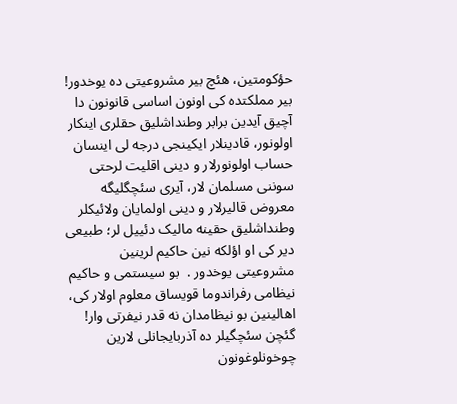حؤکومتين، هئچ بير مشروعيتی ده يوخدور! بیر مملکتده کی اونون اساسی قانونون دا آچیق آیدین برابر وطنداشلیق حقلری اینکار اولونور، قادینلار ایکينجی درجه لی اینسان حساب اولونورلار و دینی اقلیت لرحتی سوننی مسلمان لار، آیری سئچگلیگه معروض قالیرلار و دینی اولمایان ولائیکلر وطنداشلیق حقینه مالیک دئييل لر؛ طبیعی دیر کی او اؤلکه نین حاکیم لرینین مشروعیتی یوخدور .  بو سیستمی و حاکیم نیظامی رفراندوما قویساق معلوم اولار کی، اهالینین بو نیظامدان نه قدر نیفرتی وار! گئچن سئچگیلر ده آذربایجانلی لارین چوخونلوغونون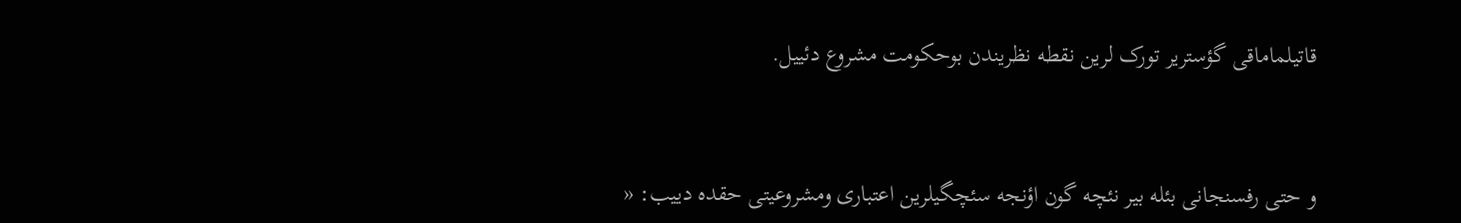قاتیلماماقی گؤستریر تورک لرین نقطه نظریندن بوحکومت مشروع دئييل.



و حتی رفسنجانی بئله بیر نئچه گون اؤنجه سئچگیلرین اعتباری ومشروعیتی حقده دییب: «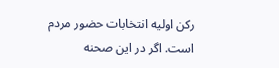رکن اولیه انتخابات حضور مردم است. اگر در این صحنه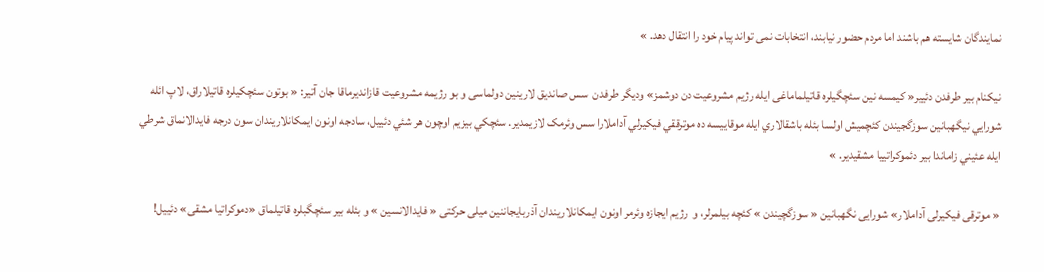نمایندگان شایسته هم باشند اما مردم حضور نیابند، انتخابات نمی تواند پیام خود را انتقال دهد. »

نیکنام بیر طرفدن دئییر« کیمسه نین سئچگیلره قاتیلماماغی ایله رژیم مشروعیت دن دوشمز» ودیگر طرفدن  سس صاندیق لارینین دولماسی و بو رژیمه مشروعیت قازاندیرماقا جان آتیر: « بوتون سئچکيلره قاتيلاراق، لاپ ائله شورايي نيگهبانين سوزگجيندن کئچميش اولسا بئله باشقالاري ايله موقاييسه ده موترققي فيکيرلي آداملارا سس وئرمک لازيمدير. سئچکي بيزيم اوچون هر شئي دئييل، سادجه اونون ايمکانلاريندان سون درجه فايدالانماق شرطي ايله عئيني زاماندا بير دئموکراتييا مشقيدير. »

« موترقی فیکیرلی آداملار» شورایی نگهبانین « سوزگچیندن » کئچه بیلمرلر، و  رژیم ایجازه وئرمر اونون ایمکانلاریندان آذربایجاننین میلی حرکتی « فایدالانسین » و بئله بیر سئچگبلره قاتیلماق «دموکراتیا مشقی» دئییل!